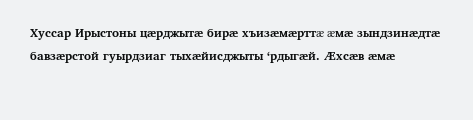Хуссар Ирыстоны цæрджытæ бирæ хъизæмæрттæ æмæ зындзинæдтæ бавзæрстой гуырдзиаг тыхæйисджыты ‘рдыгæй. Æхсæв æмæ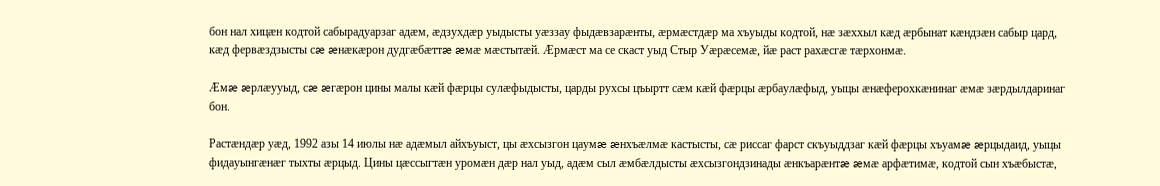бон нал хицæн кодтой сабырадуарзаг адæм, æдзухдæр уыдысты уæззау фыдæвзарæнты, æрмæстдæр ма хъуыды кодтой, нæ зæххыл кæд æрбынат кæндзæн сабыр цард, кæд фервæздзысты сæ æнæкæрон дудгæбæттæ æмæ мæстытæй. Æрмæст ма се скаст уыд Стыр Уæрæсемæ, йæ раст рахæсгæ тæрхонмæ.

Æмæ æрлæууыд, сæ æгæрон цины малы кæй фæрцы сулæфыдысты, царды рухсы цъыртт сæм кæй фæрцы æрбаулæфыд, уыцы æнæферохкæнинаг æмæ зæрдылдаринаг бон.

Растæндæр уæд, 1992 азы 14 июлы нæ адæмыл айхъуыст, цы æхсызгон цаумæ æнхъæлмæ кастысты, сæ риссаг фарст скъуыддзаг кæй фæрцы хъуамæ æрцыдаид, уыцы фидауынгæнæг тыхты æрцыд. Цины цæссыгтæн уромæн дæр нал уыд, адæм сыл æмбæлдысты æхсызгондзинады æнкъарæнтæ æмæ арфæтимæ, кодтой сын хъæбыстæ,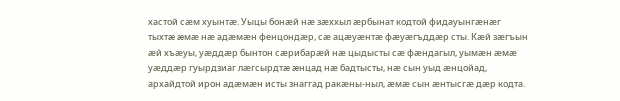хастой сæм хуынтæ. Уыцы бонæй нæ зæххыл æрбынат кодтой фидауынгæнæг тыхтæ æмæ нæ адæмæн фенцондæр, сæ ацæуæнтæ фæуæгъддæр сты. Кæй зæгъын æй хъæуы, уæддæр бынтон сæрибарæй нæ цыдысты сæ фæндагыл, уымæн æмæ уæддæр гуырдзиаг лæгсырдтæ æнцад нæ бадтысты, нæ сын уыд æнцойад, архайдтой ирон адæмæн исты знаггад ракæны-ныл, æмæ сын æнтысгæ дæр кодта.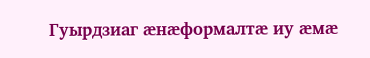Гуырдзиаг æнæформалтæ иу æмæ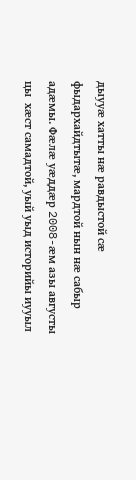дыууæ хатты нæ равдыстой сæ фыдархайдтытæ, мардтой нын нæ сабыр адæмы. Фæлæ уæддæр 2008-æм азы августы цы  хæст самадтой, уый уыд историйы иууыл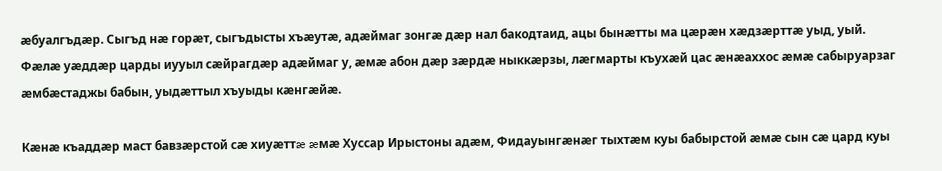æбуалгъдæр. Сыгъд нæ горæт, сыгъдысты хъæутæ, адæймаг зонгæ дæр нал бакодтаид, ацы бынæтты ма цæрæн хæдзæрттæ уыд, уый. Фæлæ уæддæр царды иууыл сæйрагдæр адæймаг у, æмæ абон дæр зæрдæ ныккæрзы, лæгмарты къухæй цас æнæаххос æмæ сабыруарзаг æмбæстаджы бабын, уыдæттыл хъуыды кæнгæйæ.

Кæнæ къаддæр маст бавзæрстой сæ хиуæттæ æмæ Хуссар Ирыстоны адæм, Фидауынгæнæг тыхтæм куы бабырстой æмæ сын сæ цард куы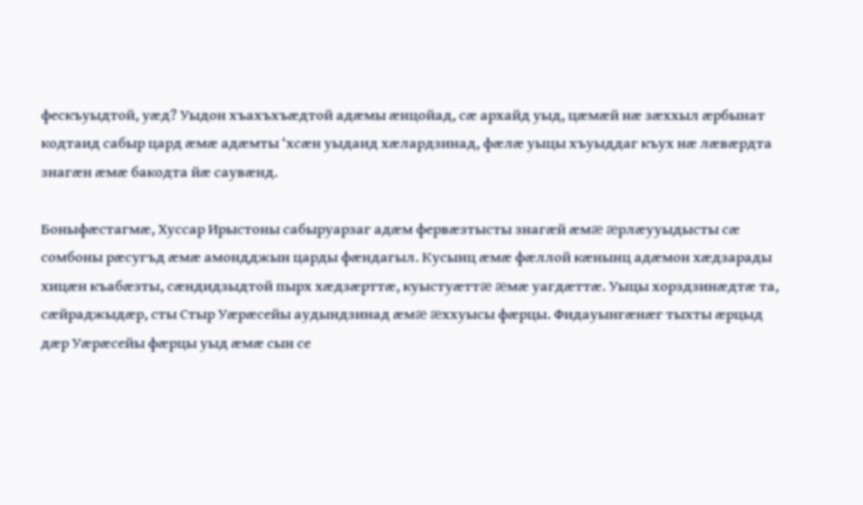фескъуыдтой, уæд? Уыдон хъахъхъæдтой адæмы æнцойад, сæ архайд уыд, цæмæй нæ зæххыл æрбынат кодтаид сабыр цард æмæ адæмты ‘хсæн уыдаид хæлардзинад, фæлæ уыцы хъуыддаг къух нæ лæвæрдта знагæн æмæ бакодта йæ саувæнд.

Боныфæстагмæ, Хуссар Ирыстоны сабыруарзаг адæм фервæзтысты знагæй æмæ æрлæууыдысты сæ сомбоны рæсугъд æмæ амондджын царды фæндагыл. Кусынц æмæ фæллой кæнынц адæмон хæдзарады хицæн къабæзты, сæндидзыдтой пырх хæдзæрттæ, куыстуæттæ æмæ уагдæттæ. Уыцы хорздзинæдтæ та, сæйраджыдæр, сты Стыр Уæрæсейы аудындзинад æмæ æххуысы фæрцы. Фидауынгæнæг тыхты æрцыд дæр Уæрæсейы фæрцы уыд æмæ сын се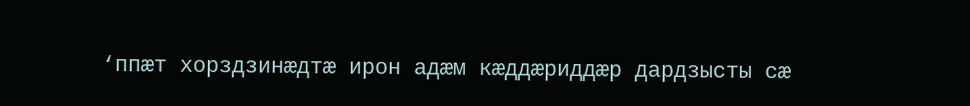‘ппæт хорздзинæдтæ ирон адæм кæддæриддæр дардзысты сæ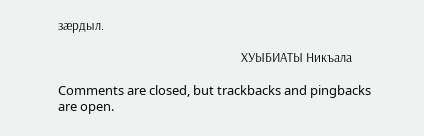зæрдыл.

                                                             ХУЫБИАТЫ Никъала

Comments are closed, but trackbacks and pingbacks are open.